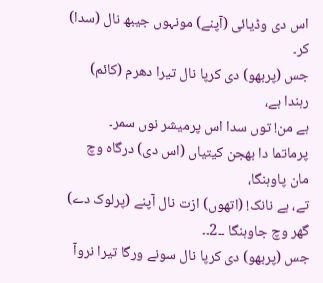اس دی وڈیائی (آپنے) مونہوں جیبھ نال (سدا) کر۔
جس (پربھو) دی کرپا نال تیرا دھرم (کائم) رہندا ہے،
ہے من! توں سدا اس پرمیشر نوں سمر۔
پرماتما دا بھجن کیتیاں (اس دی) درگاہ وچ مان پاوہنگا،
تے، ہے نانک! (اتھوں) ازت نال آپنے (پرلوک دے) گھر وچ جاوہنگا ۔۔2۔۔
جس (پربھو) دی کرپا نال سونے ورگا تیرا نروآ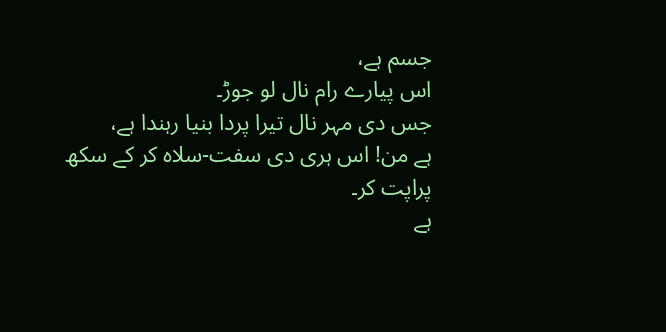جسم ہے،
اس پیارے رام نال لو جوڑ۔
جس دی مہر نال تیرا پردا بنیا رہندا ہے،
ہے من! اس ہری دی سفت-سلاہ کر کے سکھ پراپت کر۔
ہے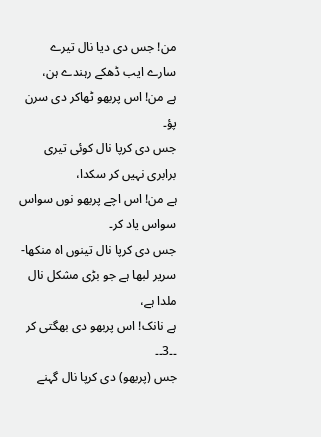من! جس دی دیا نال تیرے سارے ایب ڈھکے رہندے ہن،
ہے من! اس پربھو ٹھاکر دی سرن پؤ۔
جس دی کرپا نال کوئی تیری برابری نہیں کر سکدا،
ہے من! اس اچے پربھو نوں سواس سواس یاد کر۔
جس دی کرپا نال تینوں اہ منکھا-سریر لبھا ہے جو بڑی مشکل نال ملدا ہے،
ہے نانک! اس پربھو دی بھگتی کر ۔۔3۔۔
جس (پربھو) دی کرپا نال گہنے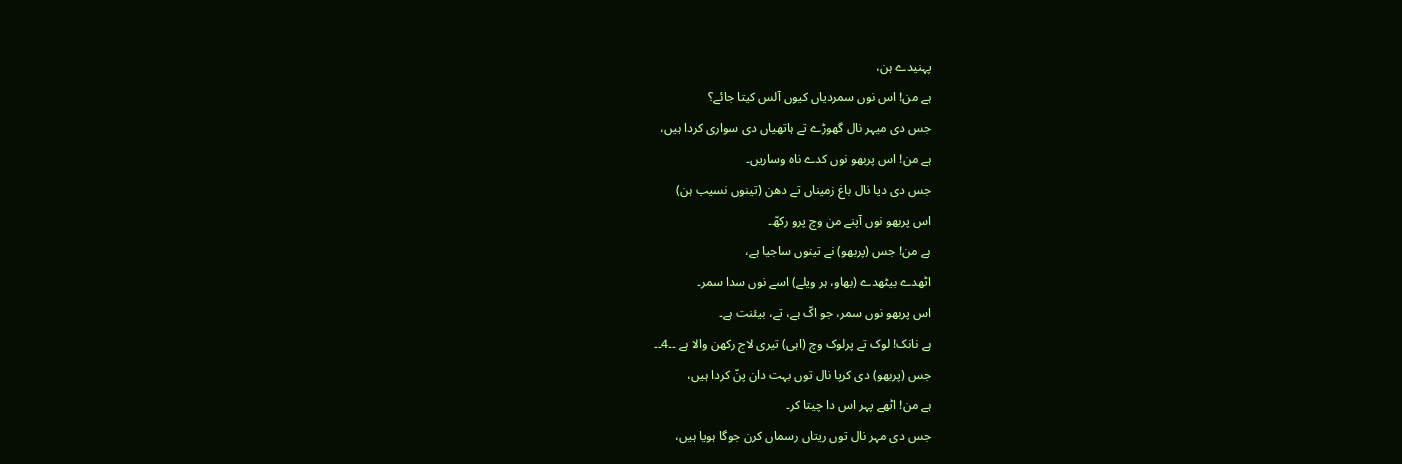پہنیدے ہن،
ہے من! اس نوں سمردیاں کیوں آلس کیتا جائے؟
جس دی میہر نال گھوڑے تے ہاتھیاں دی سواری کردا ہیں،
ہے من! اس پربھو نوں کدے ناہ وساریں۔
جس دی دیا نال باغ زمیناں تے دھن (تینوں نسیب ہن)
اس پربھو نوں آپنے من وچ پرو رکھّ۔
ہے من! جس (پربھو) نے تینوں ساجیا ہے،
اٹھدے بیٹھدے (بھاو، ہر ویلے) اسے نوں سدا سمر۔
اس پربھو نوں سمر، جو اکّ ہے، تے، بیئنت ہے۔
ہے نانک! لوک تے پرلوک وچ (اہی) تیری لاج رکھن والا ہے ۔۔4۔۔
جس (پربھو) دی کرپا نال توں بہت دان پنّ کردا ہیں،
ہے من! اٹھے پہر اس دا چیتا کر۔
جس دی مہر نال توں ریتاں رسماں کرن جوگا ہویا ہیں،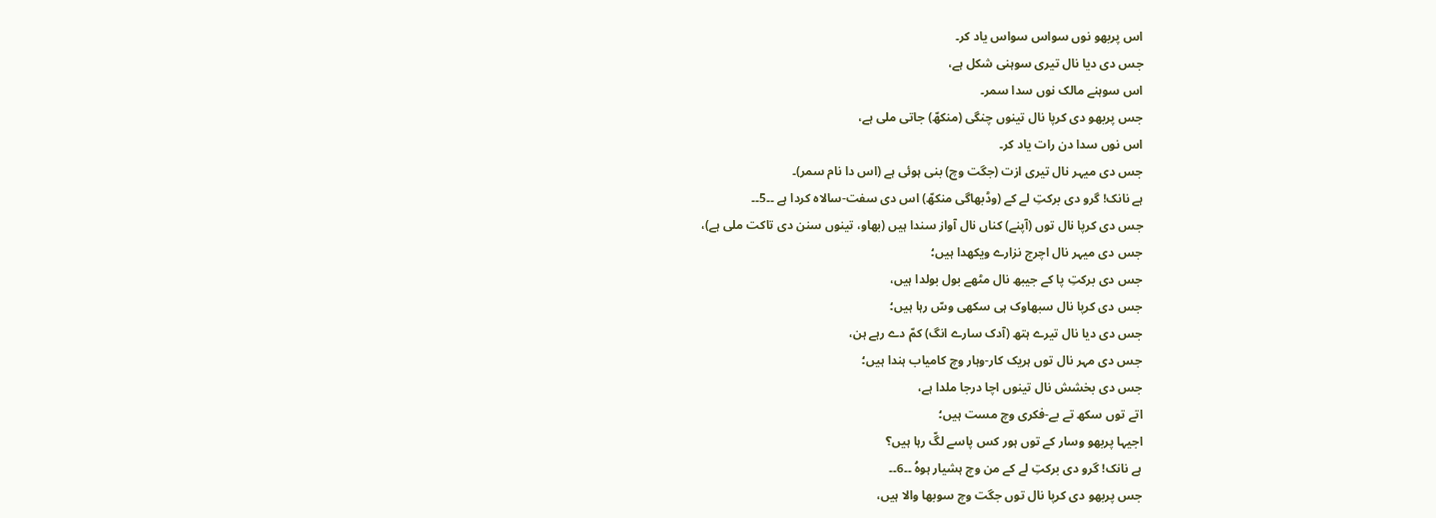اس پربھو نوں سواس سواس یاد کر۔
جس دی دیا نال تیری سوہنی شکل ہے،
اس سوہنے مالک نوں سدا سمر۔
جس پربھو دی کرپا نال تینوں چنگی (منکھّ) جاتی ملی ہے،
اس نوں سدا دن رات یاد کر۔
جس دی میہر نال تیری ازت (جگت وچ) بنی ہوئی ہے (اس دا نام سمر)۔
ہے نانک! گرو دی برکتِ لے کے (وڈبھاگی منکھّ) اس دی سفت-سالاہ کردا ہے ۔۔5۔۔
جس دی کرپا نال توں (آپنے) کناں نال آواز سندا ہیں (بھاو، تینوں سنن دی تاکت ملی ہے)،
جس دی میہر نال اچرج نزارے ویکھدا ہیں؛
جس دی برکتِ پا کے جیبھ نال مٹھے بول بولدا ہیں،
جس دی کرپا نال سبھاوک ہی سکھی وسّ رہا ہیں؛
جس دی دیا نال تیرے ہتھ (آدک سارے انگ) کمّ دے رہے ہن،
جس دی مہر نال توں ہریک کار-وہار وچ کامیاب ہندا ہیں؛
جس دی بخشش نال تینوں اچا درجا ملدا ہے،
اتے توں سکھ تے بے-فکری وچ مست ہیں؛
اجیہا پربھو وسار کے توں ہور کس پاسے لگّ رہا ہیں؟
ہے نانک! گرو دی برکتِ لے کے من وچ ہشیار ہوہُ ۔۔6۔۔
جس پربھو دی کرپا نال توں جگت وچ سوبھا والا ہیں،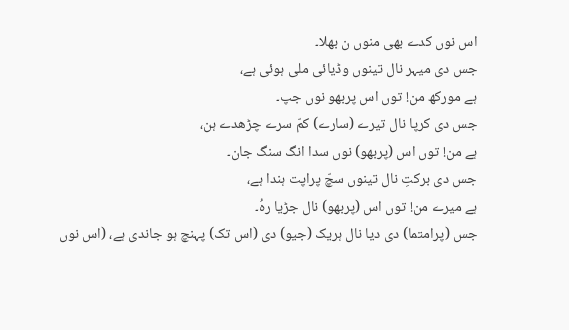اس نوں کدے بھی منوں ن بھلا۔
جس دی میہر نال تینوں وڈیائی ملی ہوئی ہے،
ہے مورکھ من! توں اس پربھو نوں جپ۔
جس دی کرپا نال تیرے (سارے) کمّ سرے چڑھدے ہن،
ہے من! توں اس (پربھو) نوں سدا انگ سنگ جان۔
جس دی برکتِ نال تینوں سچّ پراپت ہندا ہے،
ہے میرے من! توں اس (پربھو) نال جڑیا رہُ۔
جس (پرامتما) دی دیا نال ہریک (جیو) دی (اس تک) پہنچ ہو جاندی ہے، (اس نوں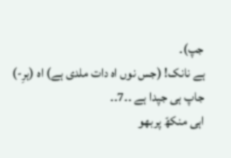جپ)۔
ہے نانک! (جس نوں اہ دات ملدی ہے) اہ (ہرِ-) جاپ ہی جپدا ہے ۔۔7۔۔
اہی منکھّ پربھو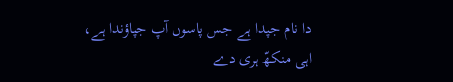دا نام جپدا ہے جس پاسوں آپ جپاؤندا ہے،
اہی منکھّ ہری دے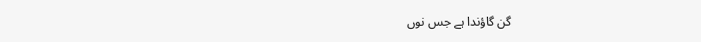گن گاؤندا ہے جس نوں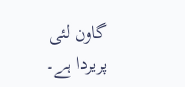گاون لئی پریردا ہے۔